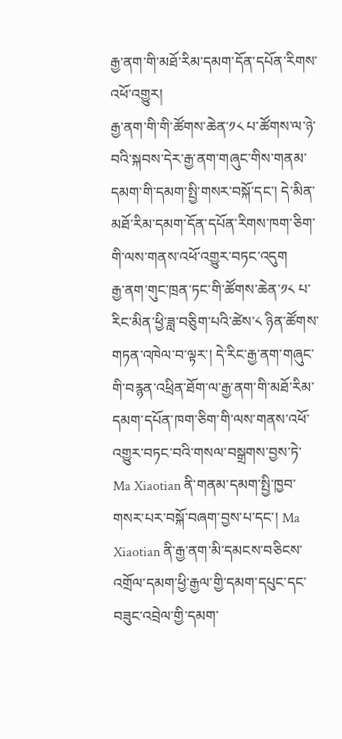རྒྱ་ནག་གི་མཐོ་རིམ་དམག་དོན་དཔོན་རིགས་འཕོ་འགྱུར།
རྒྱ་ནག་གི་གི་ཚོགས་ཆེན་༡༨ པ་ཚོགས་ལ་ཉེ་བའི་སྐབས་དེར་རྒྱ་ནག་གཞུང་གིས་གནམ་དམག་གི་དམག་སྤྱི་གསར་བསྐོ་དང་། དེ་མིན་མཐོ་རིམ་དམག་དོན་དཔོན་རིགས་ཁག་ཅིག་གི་ལས་གནས་འཕོ་འགྱུར་བཏང་འདུག
རྒྱ་ནག་གུང་ཁྲན་ཏང་གི་ཚོགས་ཆེན་༡༨ པ་རིང་མིན་ཕྱི་ཟླ་བཅིུག་པའི་ཚེས་༨ ཉིན་ཚོགས་གཏན་འཁེལ་བ་ལྟར་། དེ་རིང་རྒྱ་ནག་གཞུང་གི་བརྙན་འཕྲིན་ཐོག་ལ་རྒྱ་ནག་གི་མཐོ་རིམ་དམག་དཔོན་ཁག་ཅིག་གི་ལས་གནས་འཕོ་འགྱུར་བཏང་བའི་གསལ་བསྒྲགས་བྱས་ཏེ་Ma Xiaotian ནི་གནམ་དམག་སྤྱི་ཁྱབ་གསར་པར་བསྐོ་བཞག་བྱས་པ་དང་། Ma Xiaotian ནི་རྒྱ་ནག་མི་དམངས་བཅིངས་འགྲོལ་དམག་ཕྱི་རྒྱལ་གྱི་དམག་དཔུང་དང་བཟུང་འབྲེལ་གྱི་དམག་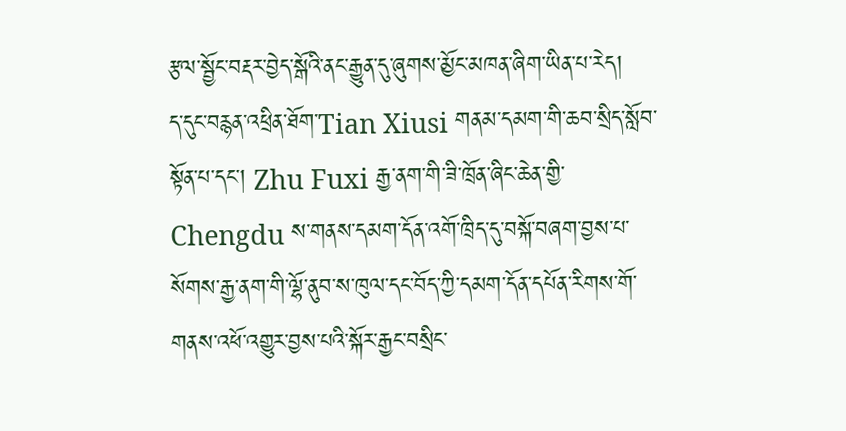རྩལ་སྦྱོང་བརྡར་བྱེད་སྒོའི་ནང་རྒྱུན་དུ་ཞུགས་མྱོང་མཁན་ཞིག་ཡིན་པ་རེད།
ད་དུང་བརྙན་འཕྲིན་ཐོག་Tian Xiusi གནམ་དམག་གི་ཆབ་སྲིད་སློབ་སྟོན་པ་དང་། Zhu Fuxi རྒྱ་ནག་གི་ཟི་ཁྲོན་ཞིང་ཆེན་གྱི་Chengdu ས་གནས་དམག་དོན་འགོ་ཁྲིད་དུ་བསྐོ་བཞག་བྱས་པ་སོགས་རྒྱ་ནག་གི་ལྷོ་ནུབ་ས་ཁུལ་དང་བོད་ཀྱི་དམག་དོན་དཔོན་རིགས་གོ་གནས་འཕོ་འགྱུར་བྱས་པའི་སྐོར་རྒྱང་བསྲིང་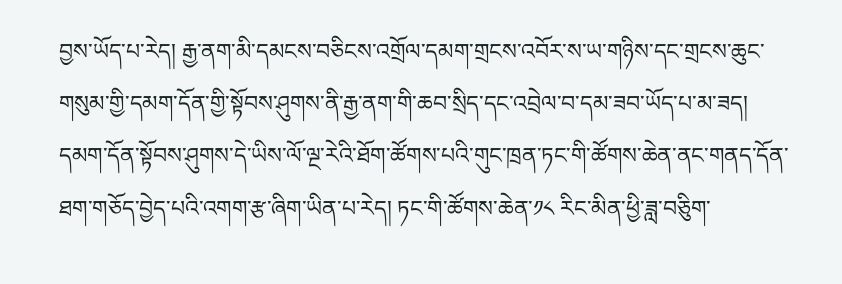བྱས་ཡོད་པ་རེད། རྒྱ་ནག་མི་དམངས་བཅིངས་འགྲོལ་དམག་གྲངས་འབོར་ས་ཡ་གཉིས་དང་གྲངས་ཆུང་གསུམ་གྱི་དམག་དོན་གྱི་སྟོབས་ཤུགས་ནི་རྒྱ་ནག་གི་ཆབ་སྲིད་དང་འབྲེལ་བ་དམ་ཟབ་ཡོད་པ་མ་ཟད། དམག་དོན་སྟོབས་ཤུགས་དེ་ཡིས་ལོ་ལྔ་རེའི་ཐོག་ཚོགས་པའི་གུང་ཁྲན་ཏང་གི་ཚོགས་ཆེན་ནང་གནད་དོན་ཐག་གཅོད་བྱེད་པའི་འགག་རྩ་ཞིག་ཡིན་པ་རེད། ཏང་གི་ཚོགས་ཆེན་༡༨ རིང་མིན་ཕྱི་ཟླ་བཅིུག་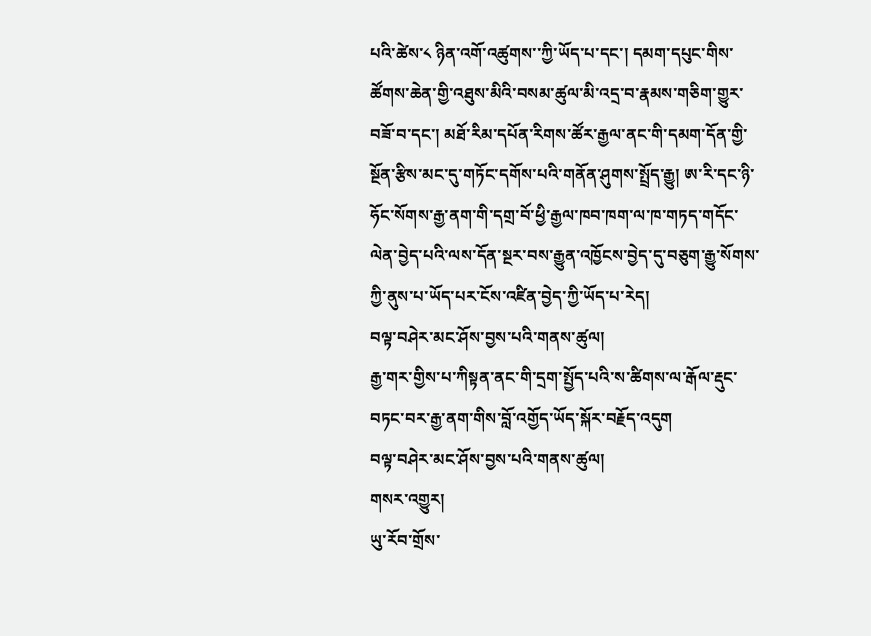པའི་ཚེས་༨ ཉིན་འགོ་འཚུགས་་ཀྱི་ཡོད་པ་དང་། དམག་དཔུང་གིས་ཚོགས་ཆེན་གྱི་འཐུས་མིའི་བསམ་ཚུལ་མི་འདྲ་བ་རྣམས་གཅིག་གྱུར་བཟོ་བ་དང་། མཐོ་རིམ་དཔོན་རིགས་ཚོར་རྒྱལ་ནང་གི་དམག་དོན་གྱི་སྔོན་རྩིས་མང་དུ་གཏོང་དགོས་པའི་གནོན་ཤུགས་སྤྲོད་རྒྱུ། ཨ་རི་དང་ཉི་ཧོང་སོགས་རྒྱ་ནག་གི་དགྲ་བོ་ཕྱི་རྒྱལ་ཁབ་ཁག་ལ་ཁ་གཏད་གདོང་ལེན་བྱེད་པའི་ལས་དོན་སྔར་བས་རྒྱུན་འཁྱོངས་བྱེད་དུ་བཅུག་རྒྱུ་སོགས་ཀྱི་ནུས་པ་ཡོད་པར་ངོས་འཛིན་བྱེད་ཀྱི་ཡོད་པ་རེད།
བལྟ་བཤེར་མང་ཤོས་བྱས་པའི་གནས་ཚུལ།
རྒྱ་གར་གྱིས་པ་ཀིསྟན་ནང་གི་དྲག་སྤྱོད་པའི་ས་ཚིགས་ལ་རྒོལ་རྡུང་བཏང་བར་རྒྱ་ནག་གིས་བློ་འགྱོད་ཡོད་སྐོར་བརྗོད་འདུག
བལྟ་བཤེར་མང་ཤོས་བྱས་པའི་གནས་ཚུལ།
གསར་འགྱུར།
ཡུ་རོབ་གྲོས་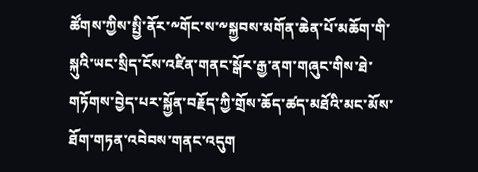ཚོགས་ཀྱིས་སྤྱི་ནོར་༸གོང་ས་༸སྐྱབས་མགོན་ཆེན་པོ་མཆོག་གི་སྐུའི་ཡང་སྲིད་ངོས་འཛིན་གནང་སྒོར་རྒྱ་ནག་གཞུང་གིས་ཐེ་གཏོགས་བྱེད་པར་སྐྱོན་བརྗོད་ཀྱི་གྲོས་ཆོད་ཚད་མཐོའི་མང་མོས་ཐོག་གཏན་འབེབས་གནང་འདུག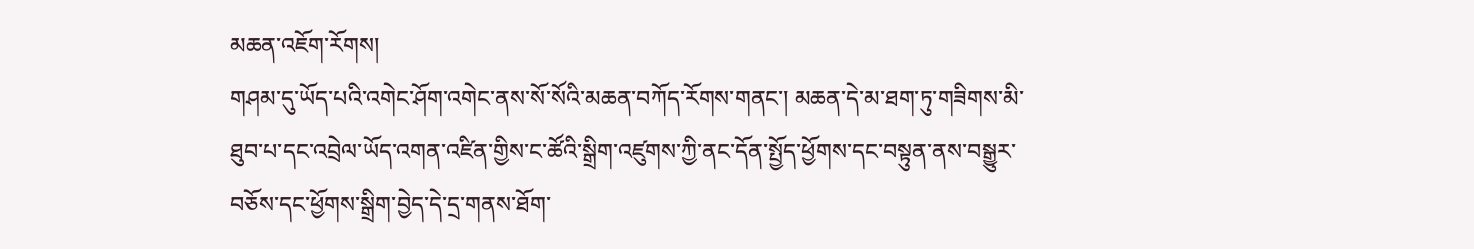མཆན་འཇོག་རོགས།
གཤམ་དུ་ཡོད་པའི་འགེང་ཤོག་འགེང་ནས་སོ་སོའི་མཆན་བཀོད་རོགས་གནང་། མཆན་དེ་མ་ཐག་ཏུ་གཟིགས་མི་ཐུབ་པ་དང་འབྲེལ་ཡོད་འགན་འཛིན་གྱིས་ང་ཚོའི་སྒྲིག་འཛུགས་ཀྱི་ནང་དོན་སྤྱོད་ཕྱོགས་དང་བསྟུན་ནས་བསྒྱུར་བཅོས་དང་ཕྱོགས་སྒྲིག་བྱེད་དེ་དྲ་གནས་ཐོག་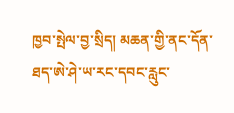ཁྱབ་སྤེལ་བྱ་སྲིད། མཆན་གྱི་ནང་དོན་ཐད་ཨེ་ཤེ་ཡ་རང་དབང་རླུང་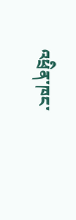འཕྲིན་ཁང་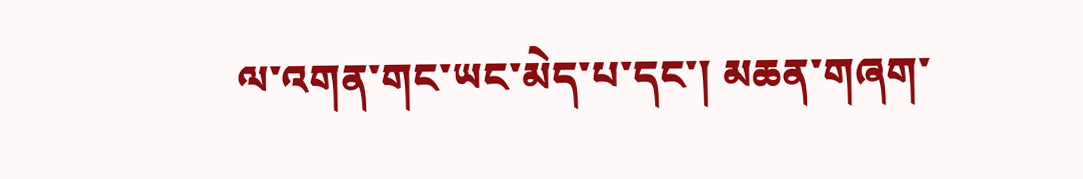ལ་འགན་གང་ཡང་མེད་པ་དང་། མཆན་གཞག་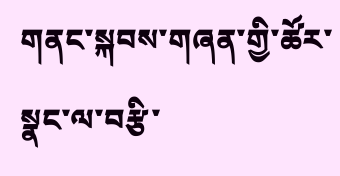གནང་སྐབས་གཞན་གྱི་ཚོར་སྣང་ལ་བརྩི་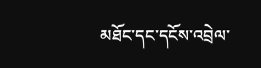མཐོང་དང་དངོས་འབྲེལ་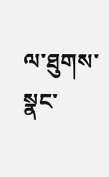ལ་ཐུགས་སྣང་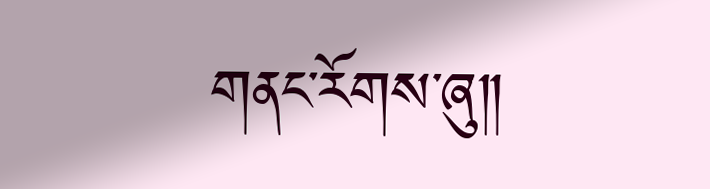གནང་རོགས་ཞུ༎